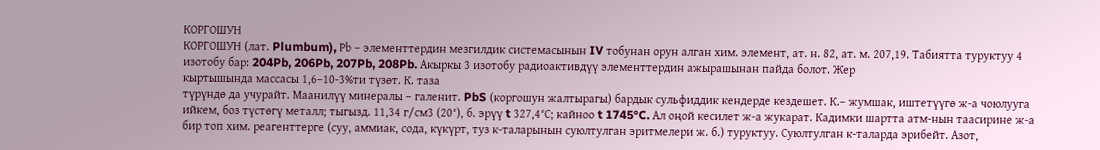КОРГОШУН
КОРГОШУН (лат. Plumbum), Рb – элементтердин мезгилдик системасынын IV тобунан орун алган хим. элемент, ат. н. 82, ат. м. 207,19. Табиятта туруктуу 4 изотобу бар: 204Pb, 206Pb, 207Pb, 208Pb. Акыркы 3 изотобу радиоактивдүү элементтердин ажырашынан пайда болот. Жер
кыртышында массасы 1,6–10-3%ти түзөт. К. таза
түрүндө да учурайт. Маанилүү минералы – галенит. PbS (коргошун жалтырагы) бардык сульфиддик кендерде кездешет. К.– жумшак, иштетүүгө ж-а чоюлууга ийкем, боз түстөгү металл; тыгызд. 11,34 г/см3 (20°), б. эрүү t 327,4°С; кайноо t 1745°C. Ал оңой кесилет ж-а жукарат. Кадимки шартта атм-нын таасирине ж-а бир топ хим. реагенттерге (суу, аммиак, сода, күкүрт, туз к-таларынын суюлтулган эритмелери ж. б.) туруктуу. Суюлтулган к-таларда эрибейт. Азот,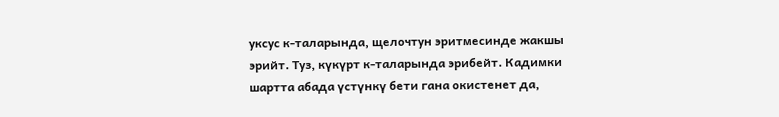уксус к-таларында, щелочтун эритмесинде жакшы эрийт. Туз, күкүрт к-таларында эрибейт. Кадимки шартта абада үстүнкү бети гана окистенет да,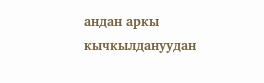андан аркы кычкылдануудан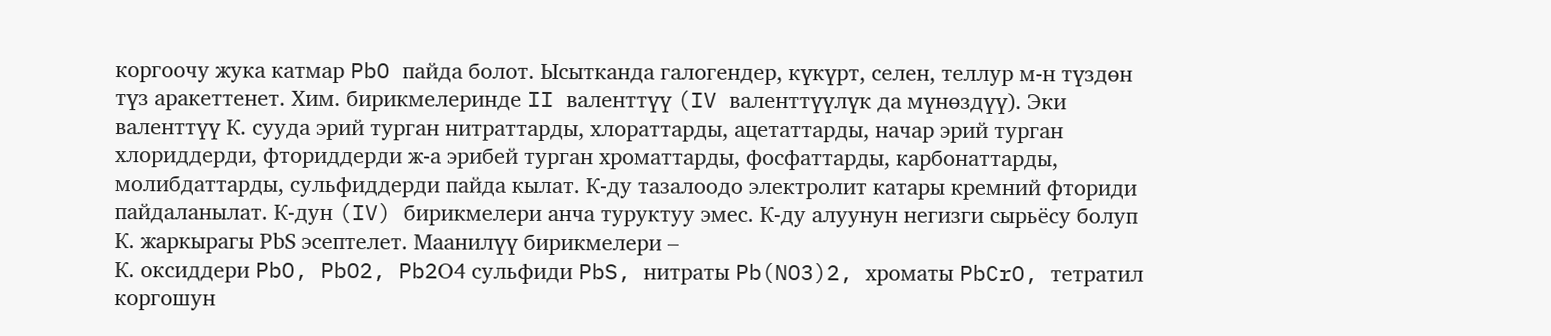коргоочу жука катмар PbO пайда болот. Ысытканда галогендер, күкүрт, селен, теллур м-н түздөн түз аракеттенет. Хим. бирикмелеринде II валенттүү (IV валенттүүлүк да мүнөздүү). Эки валенттүү К. сууда эрий турган нитраттарды, хлораттарды, ацетаттарды, начар эрий турган хлориддерди, фториддерди ж-а эрибей турган хроматтарды, фосфаттарды, карбонаттарды, молибдаттарды, сульфиддерди пайда кылат. К-ду тазалоодо электролит катары кремний фториди пайдаланылат. К-дун (IV) бирикмелери анча туруктуу эмес. К-ду алуунун негизги сырьёсу болуп К. жаркырагы РbS эсептелет. Маанилүү бирикмелери –
К. оксиддери PbO, PbO2, Pb2О4 сульфиди PbS, нитраты Pb(NO3)2, хроматы PbCrO, тетратил коргошун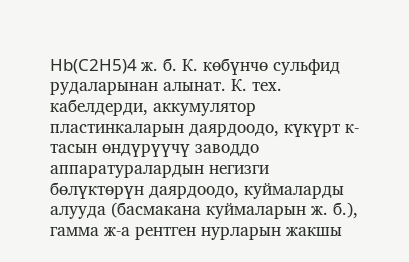Hb(C2H5)4 ж. б. К. көбүнчө сульфид рудаларынан алынат. К. тех. кабелдерди, аккумулятор пластинкаларын даярдоодо, күкүрт к-тасын өндүрүүчү заводдо аппаратуралардын негизги бөлүктөрүн даярдоодо, куймаларды алууда (басмакана куймаларын ж. б.), гамма ж-а рентген нурларын жакшы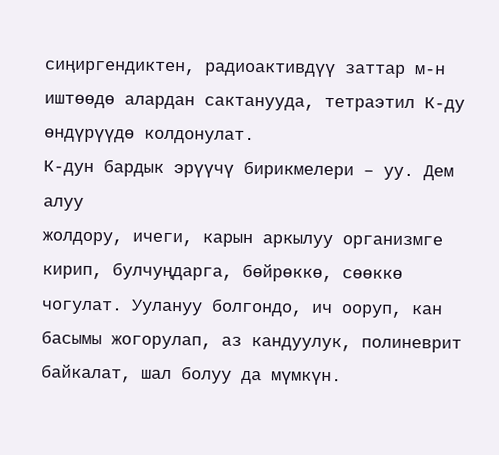сиңиргендиктен, радиоактивдүү заттар м-н иштөөдө алардан сактанууда, тетраэтил К-ду өндүрүүдө колдонулат.
К-дун бардык эрүүчү бирикмелери – уу. Дем алуу
жолдору, ичеги, карын аркылуу организмге кирип, булчуңдарга, бөйрөккө, сөөккө чогулат. Уулануу болгондо, ич ооруп, кан басымы жогорулап, аз кандуулук, полиневрит байкалат, шал болуу да мүмкүн.